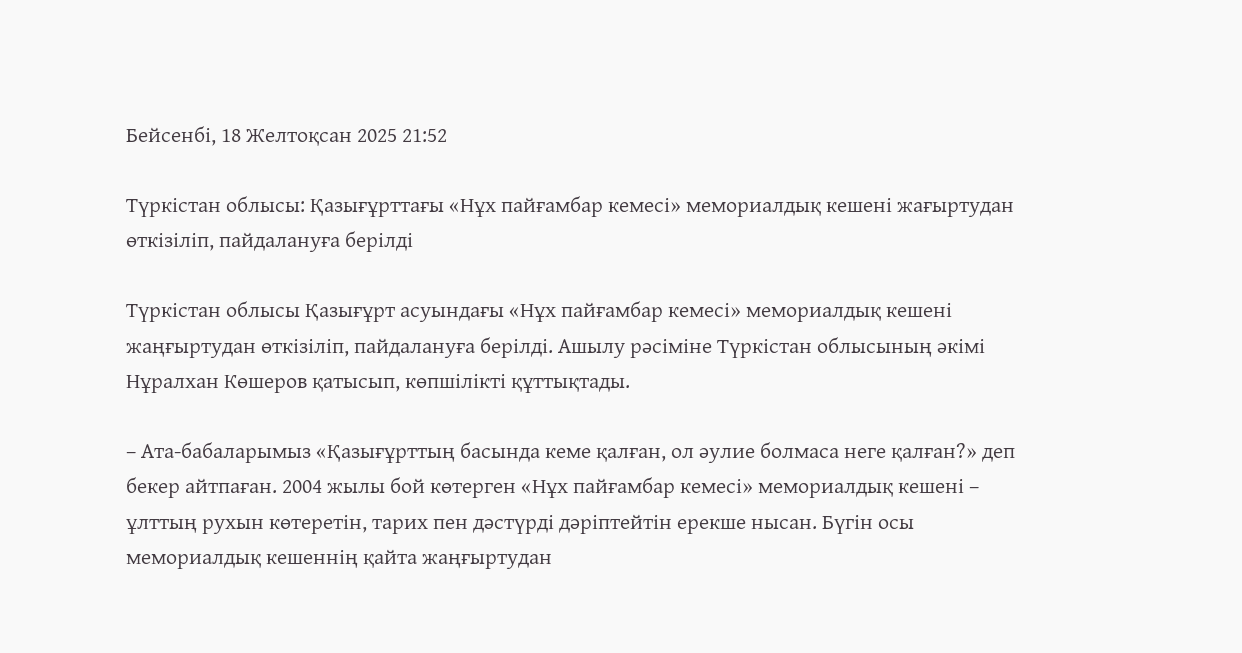Бейсенбі, 18 Желтоқсан 2025 21:52

Түркістан облысы: Қазығұрттағы «Нұх пайғамбар кемесі» мемориалдық кешені жағыртудан өткізіліп, пайдалануға берілді

Түркістан облысы Қазығұрт асуындағы «Нұх пайғамбар кемесі» мемориалдық кешені жаңғыртудан өткізіліп, пайдалануға берілді. Ашылу рәсіміне Түркістан облысының әкімі Нұралхан Көшеров қатысып, көпшілікті құттықтады.

– Ата-бабаларымыз «Қазығұрттың басында кеме қалған, ол әулие болмаса неге қалған?» деп бекер айтпаған. 2004 жылы бой көтерген «Нұх пайғамбар кемесі» мемориалдық кешені – ұлттың рухын көтеретін, тарих пен дәстүрді дәріптейтін ерекше нысан. Бүгін осы мемориалдық кешеннің қайта жаңғыртудан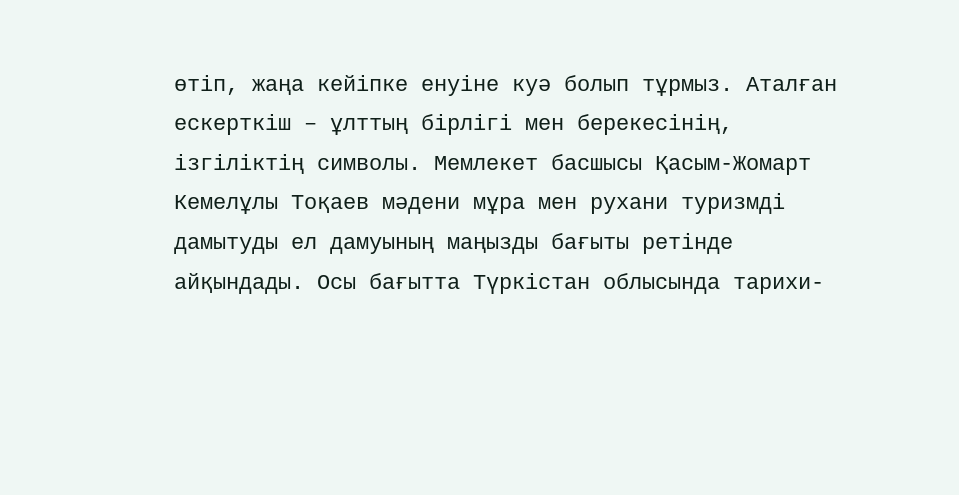өтіп, жаңа кейіпке енуіне куә болып тұрмыз. Аталған ескерткіш – ұлттың бірлігі мен берекесінің, ізгіліктің символы. Мемлекет басшысы Қасым-Жомарт Кемелұлы Тоқаев мәдени мұра мен рухани туризмді дамытуды ел дамуының маңызды бағыты ретінде айқындады. Осы бағытта Түркістан облысында тарихи-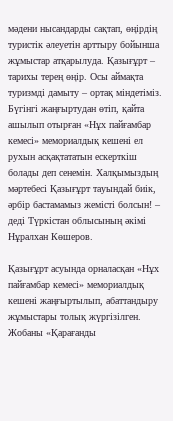мәдени нысандарды сақтап, өңірдің туристік әлеуетін арттыру бойынша жұмыстар атқарылуда. Қазығұрт – тарихы терең өңір. Осы аймақта туризмді дамыту – ортақ міндетіміз. Бүгінгі жаңғыртудан өтіп, қайта ашылып отырған «Нұх пайғамбар кемесі» мемориалдық кешені ел рухын асқақтататын ескерткіш болады деп сенемін. Халқымыздың мәртебесі Қазығұрт тауындай биік, әрбір бастамамыз жемісті болсын! – деді Түркістан облысының әкімі Нұралхан Көшеров.

Қазығұрт асуында орналасқан «Нұх пайғамбар кемесі» мемориалдық кешені жаңғыртылып, абаттандыру жұмыстары толық жүргізілген. Жобаны «Қарағанды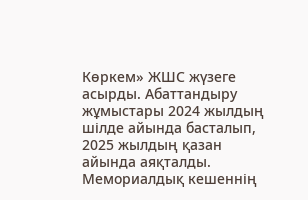Көркем» ЖШС жүзеге асырды. Абаттандыру жұмыстары 2024 жылдың шілде айында басталып, 2025 жылдың қазан айында аяқталды. Мемориалдық кешеннің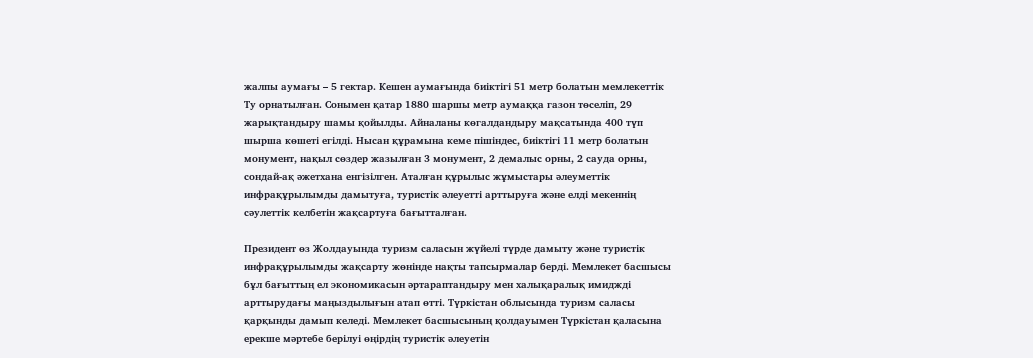жалпы аумағы – 5 гектар. Кешен аумағында биіктігі 51 метр болатын мемлекеттік Ту орнатылған. Сонымен қатар 1880 шаршы метр аумаққа газон төселіп, 29 жарықтандыру шамы қойылды. Айналаны көгалдандыру мақсатында 400 түп шырша көшеті егілді. Нысан құрамына кеме пішіндес, биіктігі 11 метр болатын монумент, нақыл сөздер жазылған 3 монумент, 2 демалыс орны, 2 сауда орны, сондай-ақ әжетхана енгізілген. Аталған құрылыс жұмыстары әлеуметтік инфрақұрылымды дамытуға, туристік әлеуетті арттыруға және елді мекеннің сәулеттік келбетін жақсартуға бағытталған.

Президент өз Жолдауында туризм саласын жүйелі түрде дамыту және туристік инфрақұрылымды жақсарту жөнінде нақты тапсырмалар берді. Мемлекет басшысы бұл бағыттың ел экономикасын әртараптандыру мен халықаралық имиджді арттырудағы маңыздылығын атап өтті. Түркістан облысында туризм саласы қарқынды дамып келеді. Мемлекет басшысының қолдауымен Түркістан қаласына ерекше мәртебе берілуі өңірдің туристік әлеуетін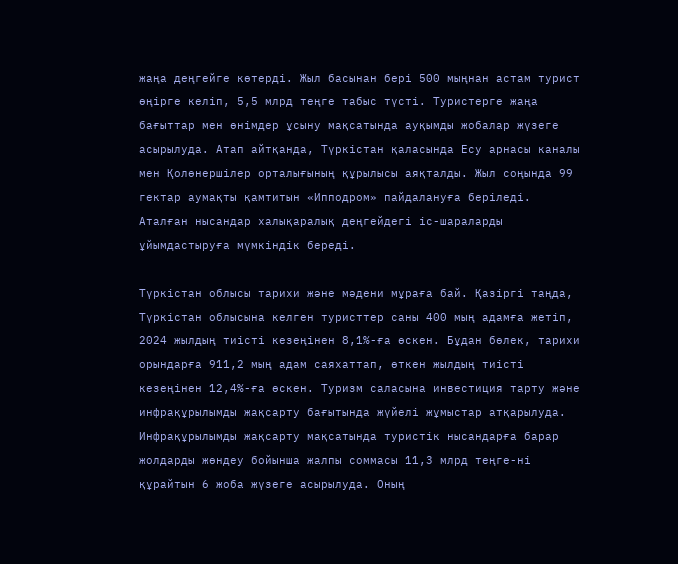жаңа деңгейге көтерді. Жыл басынан бері 500 мыңнан астам турист өңірге келіп, 5,5 млрд теңге табыс түсті. Туристерге жаңа бағыттар мен өнімдер ұсыну мақсатында ауқымды жобалар жүзеге асырылуда. Атап айтқанда, Түркістан қаласында Есу арнасы каналы мен Қолөнершілер орталығының құрылысы аяқталды. Жыл соңында 99 гектар аумақты қамтитын «Ипподром» пайдалануға беріледі. Аталған нысандар халықаралық деңгейдегі іс-шараларды ұйымдастыруға мүмкіндік береді.

Түркістан облысы тарихи және мәдени мұраға бай. Қазіргі таңда, Түркістан облысына келген туристтер саны 400 мың адамға жетіп, 2024 жылдың тиісті кезеңінен 8,1%-ға өскен. Бұдан бөлек, тарихи орындарға 911,2 мың адам саяхаттап, өткен жылдың тиісті кезеңінен 12,4%-ға өскен. Туризм саласына инвестиция тарту және инфрақұрылымды жақсарту бағытында жүйелі жұмыстар атқарылуда. Инфрақұрылымды жақсарту мақсатында туристік нысандарға барар жолдарды жөндеу бойынша жалпы соммасы 11,3 млрд теңге-ні құрайтын 6 жоба жүзеге асырылуда. Оның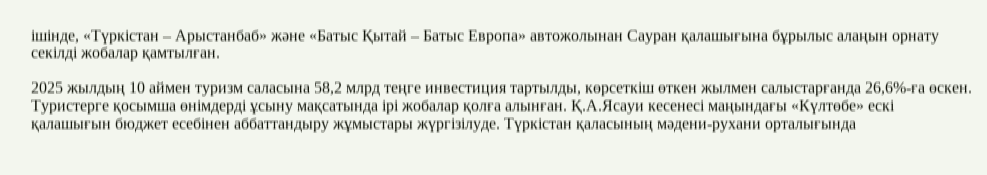ішінде, «Түркістан – Арыстанбаб» және «Батыс Қытай – Батыс Европа» автожолынан Сауран қалашығына бұрылыс алаңын орнату секілді жобалар қамтылған.

2025 жылдың 10 аймен туризм саласына 58,2 млрд теңге инвестиция тартылды, көрсеткіш өткен жылмен салыстарғанда 26,6%-ға өскен. Туристерге қосымша өнімдерді ұсыну мақсатында ірі жобалар қолға алынған. Қ.А.Ясауи кесенесі маңындағы «Күлтөбе» ескі қалашығын бюджет есебінен аббаттандыру жұмыстары жүргізілуде. Түркістан қаласының мәдени-рухани орталығында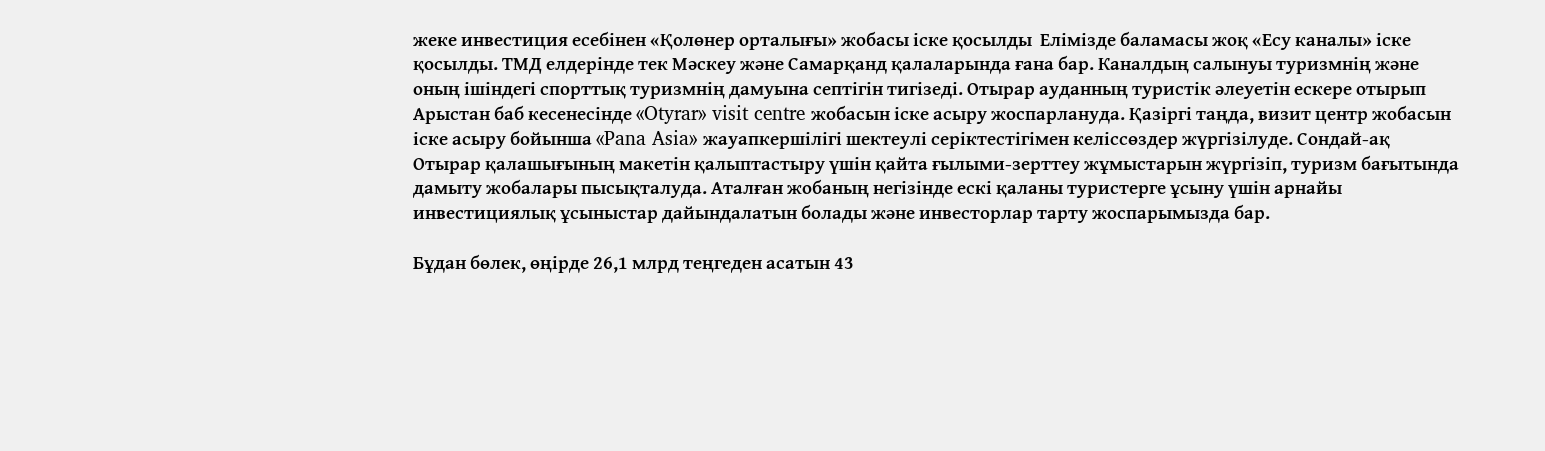жеке инвестиция есебінен «Қолөнер орталығы» жобасы іске қосылды  Елімізде баламасы жоқ «Есу каналы» іске қосылды. ТМД елдерінде тек Мәскеу және Самарқанд қалаларында ғана бар. Каналдың салынуы туризмнің және оның ішіндегі спорттық туризмнің дамуына септігін тигізеді. Отырар ауданның туристік әлеуетін ескере отырып Арыстан баб кесенесінде «Otyrar» visit centre жобасын іске асыру жоспарлануда. Қазіргі таңда, визит центр жобасын іске асыру бойынша «Pana Asia» жауапкершілігі шектеулі серіктестігімен келіссөздер жүргізілуде. Сондай-ақ Отырар қалашығының макетін қалыптастыру үшін қайта ғылыми-зерттеу жұмыстарын жүргізіп, туризм бағытында дамыту жобалары пысықталуда. Аталған жобаның негізінде ескі қаланы туристерге ұсыну үшін арнайы инвестициялық ұсыныстар дайындалатын болады және инвесторлар тарту жоспарымызда бар.

Бұдан бөлек, өңірде 26,1 млрд теңгеден асатын 43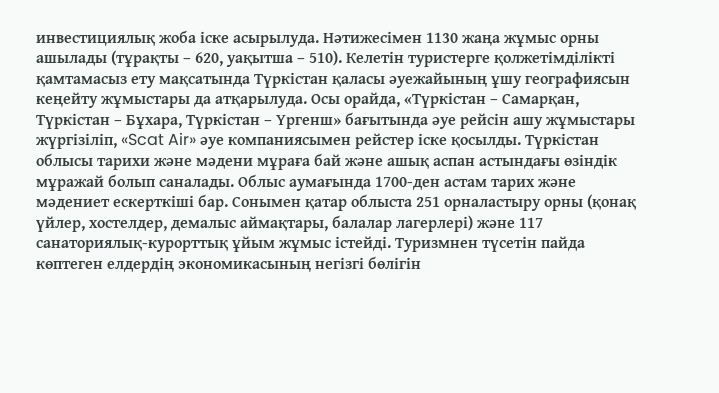инвестициялық жоба іске асырылуда. Нәтижесімен 1130 жаңа жұмыс орны ашылады (тұрақты – 620, уақытша – 510). Келетін туристерге қолжетімділікті қамтамасыз ету мақсатында Түркістан қаласы әуежайының ұшу географиясын кеңейту жұмыстары да атқарылуда. Осы орайда, «Түркістан – Самарқан, Түркістан – Бұхара, Түркістан – Үргенш» бағытында әуе рейсін ашу жұмыстары жүргізіліп, «Scat Air» әуе компаниясымен рейстер іске қосылды. Түркістан облысы тарихи және мәдени мұраға бай және ашық аспан астындағы өзіндік мұражай болып саналады. Облыс аумағында 1700-ден астам тарих және мәдениет ескерткіші бар. Сонымен қатар облыста 251 орналастыру орны (қонақ үйлер, хостелдер, демалыс аймақтары, балалар лагерлері) және 117 санаториялық-курорттық ұйым жұмыс істейді. Туризмнен түсетін пайда көптеген елдердің экономикасының негізгі бөлігін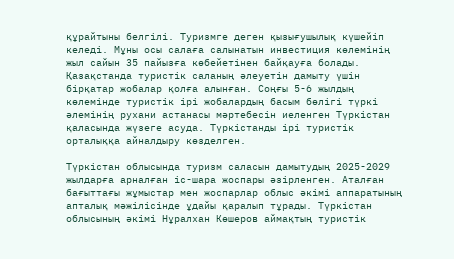құрайтыны белгілі. Туризмге деген қызығушылық күшейіп келеді. Мұны осы салаға салынатын инвестиция көлемінің жыл сайын 35 пайызға көбейетінен байқауға болады. Қазақстанда туристік саланың әлеуетін дамыту үшін бірқатар жобалар қолға алынған. Соңғы 5-6 жылдың көлемінде туристік ірі жобалардың басым бөлігі түркі әлемінің рухани астанасы мәртебесін иеленген Түркістан қаласында жүзеге асуда. Түркістанды ірі туристік орталыққа айналдыру көзделген.

Түркістан облысында туризм саласын дамытудың 2025-2029 жылдарға арналған іс-шара жоспары әзірленген. Аталған бағыттағы жұмыстар мен жоспарлар облыс әкімі аппаратының апталық мәжілісінде ұдайы қаралып тұрады. Түркістан облысының әкімі Нұралхан Көшеров аймақтың туристік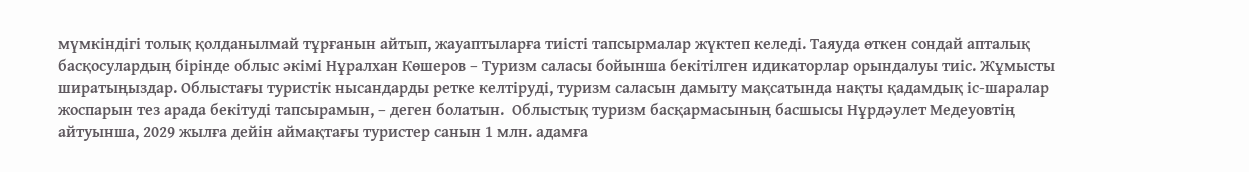мүмкіндігі толық қолданылмай тұрғанын айтып, жауаптыларға тиісті тапсырмалар жүктеп келеді. Таяуда өткен сондай апталық басқосулардың бірінде облыс әкімі Нұралхан Көшеров – Туризм саласы бойынша бекітілген идикаторлар орындалуы тиіс. Жұмысты ширатыңыздар. Облыстағы туристік нысандарды ретке келтіруді, туризм саласын дамыту мақсатында нақты қадамдық іс-шаралар жоспарын тез арада бекітуді тапсырамын, – деген болатын.  Облыстық туризм басқармасының басшысы Нұрдәулет Медеуовтің айтуынша, 2029 жылға дейін аймақтағы туристер санын 1 млн. адамға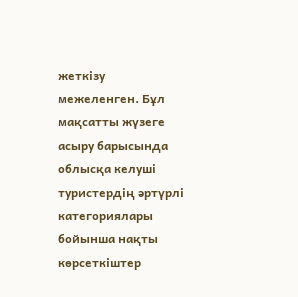жеткізу межеленген. Бұл мақсатты жүзеге асыру барысында облысқа келуші туристердің әртүрлі категориялары бойынша нақты көрсеткіштер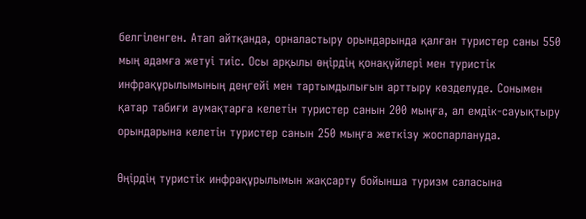белгіленген. Атап айтқанда, орналастыру орындарында қалған туристер саны 550 мың адамға жетуі тиіс. Осы арқылы өңірдің қонақүйлері мен туристік инфрақұрылымының деңгейі мен тартымдылығын арттыру көзделуде. Сонымен қатар табиғи аумақтарға келетін туристер санын 200 мыңға, ал емдік-сауықтыру орындарына келетін туристер санын 250 мыңға жеткізу жоспарлануда.

Өңірдің туристік инфрақұрылымын жақсарту бойынша туризм саласына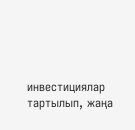инвестициялар тартылып, жаңа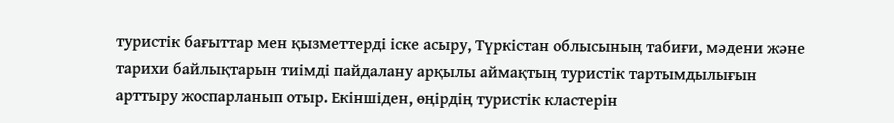туристік бағыттар мен қызметтерді іске асыру, Түркістан облысының табиғи, мәдени және тарихи байлықтарын тиімді пайдалану арқылы аймақтың туристік тартымдылығын арттыру жоспарланып отыр. Екіншіден, өңірдің туристік кластерін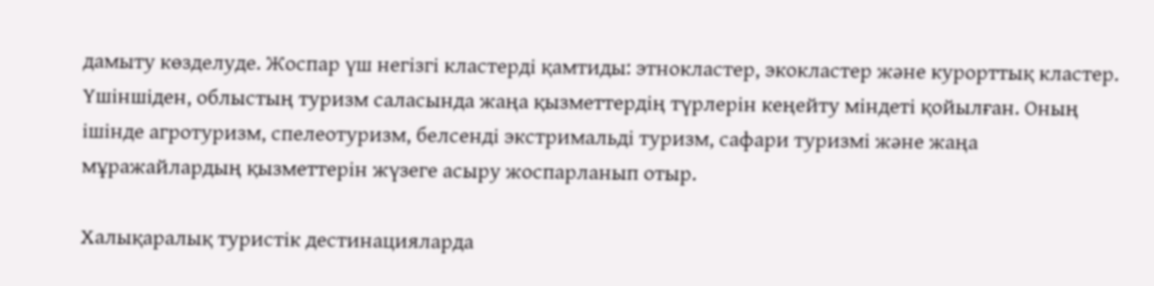дамыту көзделуде. Жоспар үш негізгі кластерді қамтиды: этнокластер, экокластер және курорттық кластер. Үшіншіден, облыстың туризм саласында жаңа қызметтердің түрлерін кеңейту міндеті қойылған. Оның ішінде агротуризм, спелеотуризм, белсенді экстримальді туризм, сафари туризмі және жаңа мұражайлардың қызметтерін жүзеге асыру жоспарланып отыр.

Халықаралық туристік дестинацияларда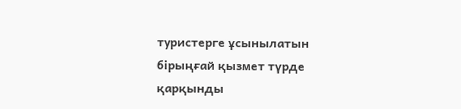туристерге ұсынылатын бірыңғай қызмет түрде қарқынды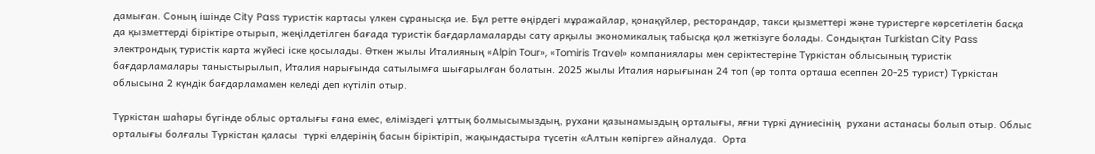дамыған. Соның ішінде City Pass туристік картасы үлкен сұранысқа ие. Бұл ретте өңірдегі мұражайлар, қонақүйлер, ресторандар, такси қызметтері және туристерге көрсетілетін басқа да қызметтерді біріктіре отырып, жеңілдетілген бағада туристік бағдарламаларды сату арқылы экономикалық табысқа қол жеткізуге болады. Сондықтан Turkistan City Pass электрондық туристік карта жүйесі іске қосылады. Өткен жылы Италияның «Alpin Tour», «Tomiris Travel» компаниялары мен серіктестеріне Түркістан облысының туристік бағдарламалары таныстырылып, Италия нарығында сатылымға шығарылған болатын. 2025 жылы Италия нарығынан 24 топ (әр топта орташа есеппен 20-25 турист) Түркістан облысына 2 күндік бағдарламамен келеді деп күтіліп отыр.

Түркістан шаһары бүгінде облыс орталығы ғана емес, еліміздегі ұлттық болмысымыздың, рухани қазынамыздың орталығы, яғни түркі дүниесінің  рухани астанасы болып отыр. Облыс орталығы болғалы Түркістан қаласы  түркі елдерінің басын біріктіріп, жақындастыра түсетін «Алтын көпірге» айналуда.  Орта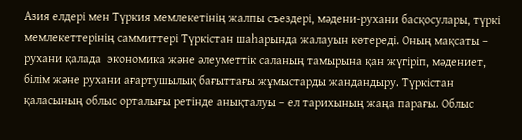Азия елдері мен Түркия мемлекетінің жалпы съездері, мәдени-рухани басқосулары, түркі мемлекеттерінің саммиттері Түркістан шаһарында жалауын көтереді. Оның мақсаты – рухани қалада  экономика және әлеуметтік саланың тамырына қан жүгіріп, мәдениет, білім және рухани ағартушылық бағыттағы жұмыстарды жандандыру. Түркістан қаласының облыс орталығы ретінде анықталуы – ел тарихының жаңа парағы. Облыс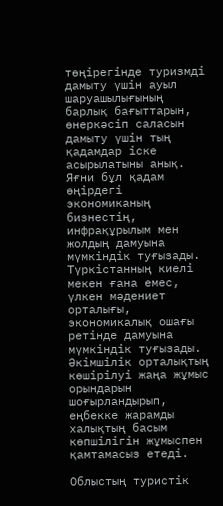төңірегінде туризмді дамыту үшін ауыл шаруашылығының барлық бағыттарын, өнеркәсіп саласын дамыту үшін тың қадамдар іске асырылатыны анық. Яғни бұл қадам өңірдегі экономиканың бизнестің, инфрақұрылым мен жолдың дамуына мүмкіндік туғызады. Түркістанның киелі мекен ғана емес, үлкен мәдениет орталығы, экономикалық ошағы ретінде дамуына мүмкіндік туғызады. Әкімшілік орталықтың көшірілуі жаңа жұмыс орындарын шоғырландырып, еңбекке жарамды халықтың басым көпшілігін жұмыспен қамтамасыз етеді.

Облыстың туристік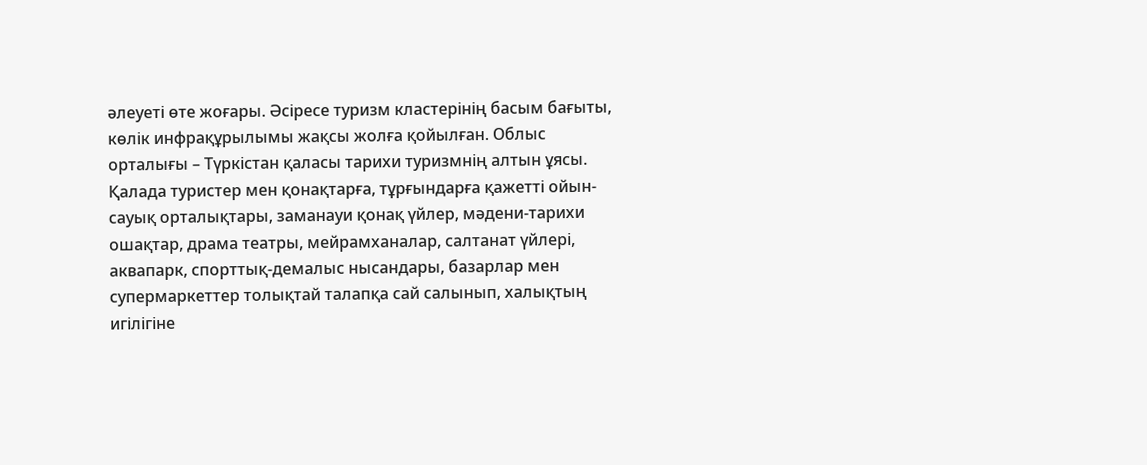әлеуеті өте жоғары. Әсіресе туризм кластерінің басым бағыты, көлік инфрақұрылымы жақсы жолға қойылған. Облыс орталығы – Түркістан қаласы тарихи туризмнің алтын ұясы. Қалада туристер мен қонақтарға, тұрғындарға қажетті ойын-сауық орталықтары, заманауи қонақ үйлер, мәдени-тарихи ошақтар, драма театры, мейрамханалар, салтанат үйлері, аквапарк, спорттық-демалыс нысандары, базарлар мен супермаркеттер толықтай талапқа сай салынып, халықтың игілігіне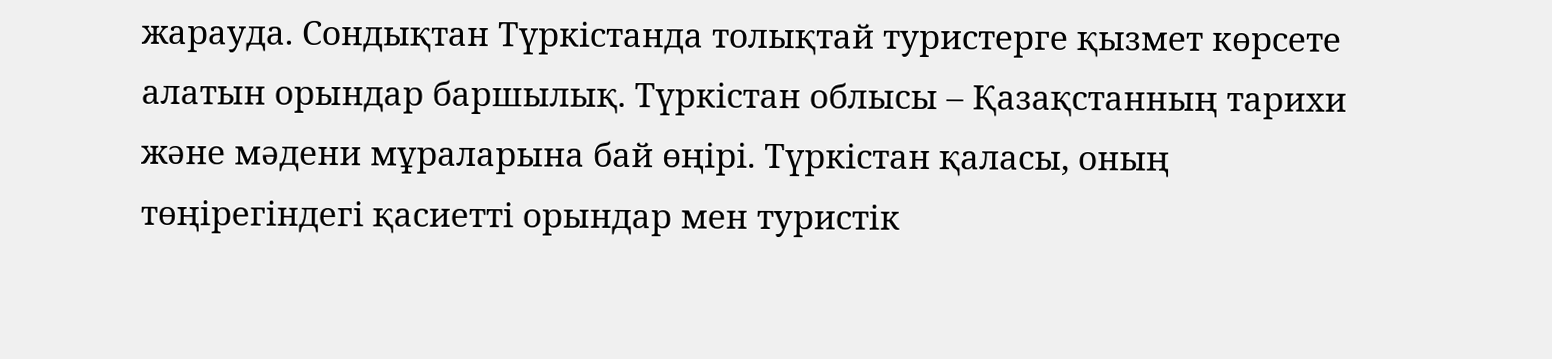жарауда. Сондықтан Түркістанда толықтай туристерге қызмет көрсете алатын орындар баршылық. Түркістан облысы – Қазақстанның тарихи және мәдени мұраларына бай өңірі. Түркістан қаласы, оның төңірегіндегі қасиетті орындар мен туристік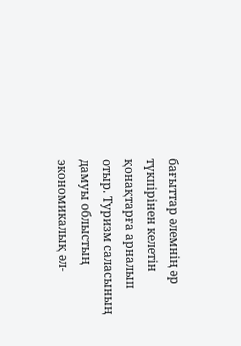бағыттар әлемнің әр түкпірінен келетін қонақтарға арналып отыр. Туризм саласының дамуы облыстың экономикалық әл-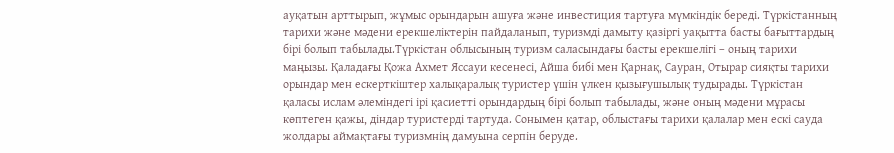ауқатын арттырып, жұмыс орындарын ашуға және инвестиция тартуға мүмкіндік береді. Түркістанның тарихи және мәдени ерекшеліктерін пайдаланып, туризмді дамыту қазіргі уақытта басты бағыттардың бірі болып табылады.Түркістан облысының туризм саласындағы басты ерекшелігі – оның тарихи маңызы. Қаладағы Қожа Ахмет Яссауи кесенесі, Айша бибі мен Қарнақ, Сауран, Отырар сияқты тарихи орындар мен ескерткіштер халықаралық туристер үшін үлкен қызығушылық тудырады. Түркістан қаласы ислам әлеміндегі ірі қасиетті орындардың бірі болып табылады, және оның мәдени мұрасы көптеген қажы, діндар туристерді тартуда. Сонымен қатар, облыстағы тарихи қалалар мен ескі сауда жолдары аймақтағы туризмнің дамуына серпін беруде.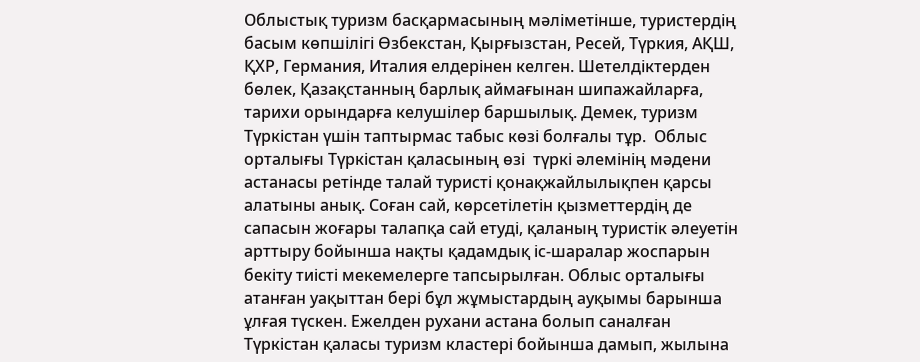Облыстық туризм басқармасының мәліметінше, туристердің басым көпшілігі Өзбекстан, Қырғызстан, Ресей, Түркия, АҚШ, ҚХР, Германия, Италия елдерінен келген. Шетелдіктерден бөлек, Қазақстанның барлық аймағынан шипажайларға, тарихи орындарға келушілер баршылық. Демек, туризм Түркістан үшін таптырмас табыс көзі болғалы тұр.  Облыс орталығы Түркістан қаласының өзі  түркі әлемінің мәдени астанасы ретінде талай туристі қонақжайлылықпен қарсы алатыны анық. Соған сай, көрсетілетін қызметтердің де сапасын жоғары талапқа сай етуді, қаланың туристік әлеуетін арттыру бойынша нақты қадамдық іс-шаралар жоспарын бекіту тиісті мекемелерге тапсырылған. Облыс орталығы атанған уақыттан бері бұл жұмыстардың ауқымы барынша ұлғая түскен. Ежелден рухани астана болып саналған Түркістан қаласы туризм кластері бойынша дамып, жылына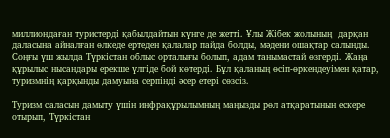миллиондаған туристерді қабылдайтын күнге де жетті. Ұлы Жібек жолының  дарқан даласына айналған өлкеде ертеден қалалар пайда болды, мәдени ошақтар салынды. Соңғы үш жылда Түркістан облыс орталығы болып, адам танымастай өзгерді. Жаңа құрылыс нысандары ерекше үлгіде бой көтерді. Бұл қаланың өсіп-өркендеуімен қатар, туризмнің қарқынды дамуына серпінді әсер етері сөзсіз.

Туризм саласын дамыту үшін инфрақұрылымның маңызды рөл атқаратынын ескере отырып, Түркістан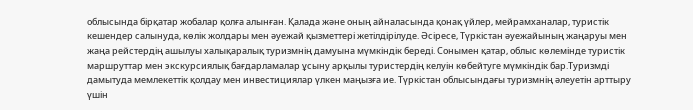облысында бірқатар жобалар қолға алынған. Қалада және оның айналасында қонақ үйлер, мейрамханалар, туристік кешендер салынуда, көлік жолдары мен әуежай қызметтері жетілдірілуде. Әсіресе, Түркістан әуежайының жаңаруы мен жаңа рейстердің ашылуы халықаралық туризмнің дамуына мүмкіндік береді. Сонымен қатар, облыс көлемінде туристік маршруттар мен экскурсиялық бағдарламалар ұсыну арқылы туристердің келуін көбейтуге мүмкіндік бар.Туризмді дамытуда мемлекеттік қолдау мен инвестициялар үлкен маңызға ие. Түркістан облысындағы туризмнің әлеуетін арттыру үшін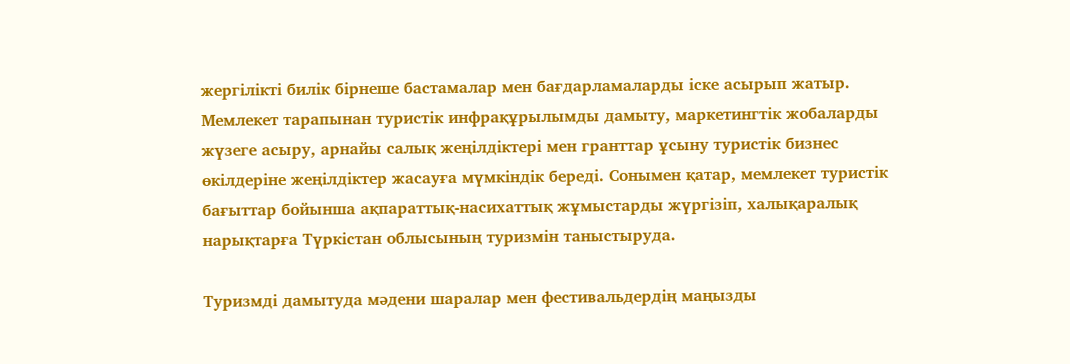жергілікті билік бірнеше бастамалар мен бағдарламаларды іске асырып жатыр. Мемлекет тарапынан туристік инфрақұрылымды дамыту, маркетингтік жобаларды жүзеге асыру, арнайы салық жеңілдіктері мен гранттар ұсыну туристік бизнес өкілдеріне жеңілдіктер жасауға мүмкіндік береді. Сонымен қатар, мемлекет туристік бағыттар бойынша ақпараттық-насихаттық жұмыстарды жүргізіп, халықаралық нарықтарға Түркістан облысының туризмін таныстыруда.

Туризмді дамытуда мәдени шаралар мен фестивальдердің маңызды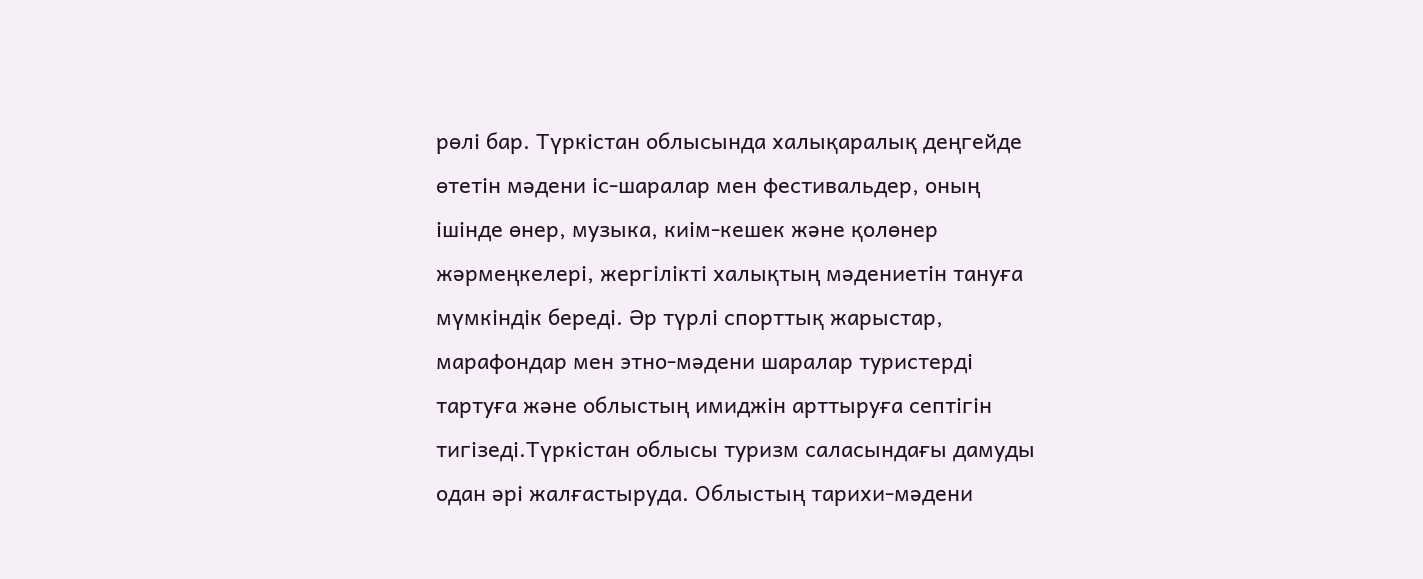рөлі бар. Түркістан облысында халықаралық деңгейде өтетін мәдени іс-шаралар мен фестивальдер, оның ішінде өнер, музыка, киім-кешек және қолөнер жәрмеңкелері, жергілікті халықтың мәдениетін тануға мүмкіндік береді. Әр түрлі спорттық жарыстар, марафондар мен этно-мәдени шаралар туристерді тартуға және облыстың имиджін арттыруға септігін тигізеді.Түркістан облысы туризм саласындағы дамуды одан әрі жалғастыруда. Облыстың тарихи-мәдени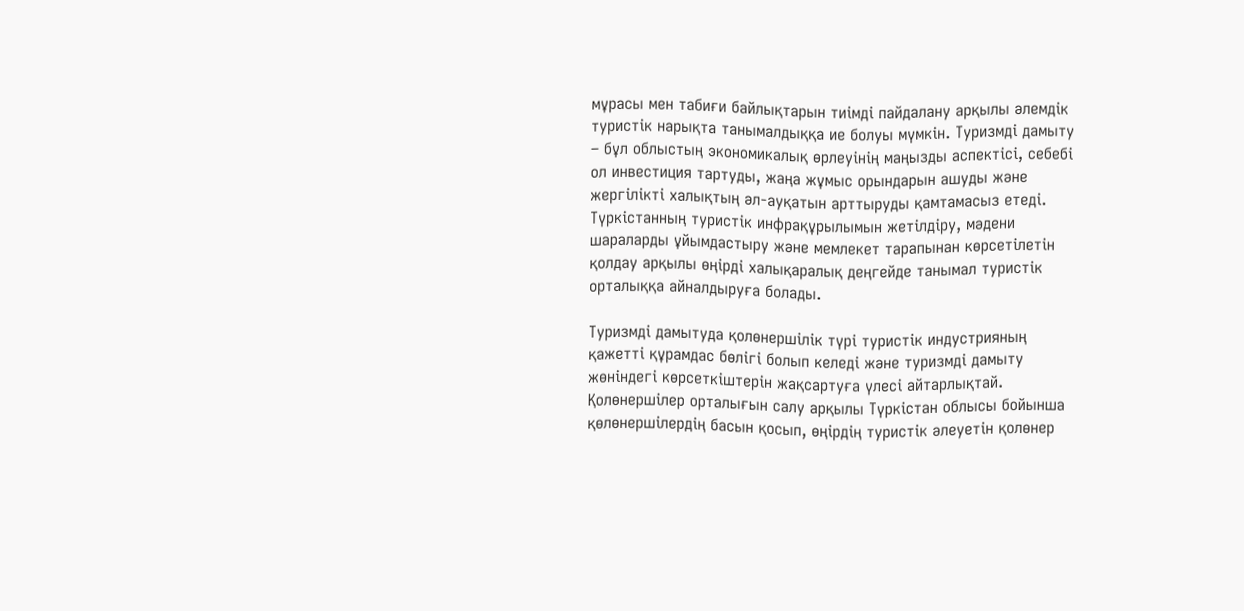мұрасы мен табиғи байлықтарын тиімді пайдалану арқылы әлемдік туристік нарықта танымалдыққа ие болуы мүмкін. Туризмді дамыту – бұл облыстың экономикалық өрлеуінің маңызды аспектісі, себебі ол инвестиция тартуды, жаңа жұмыс орындарын ашуды және жергілікті халықтың әл-ауқатын арттыруды қамтамасыз етеді. Түркістанның туристік инфрақұрылымын жетілдіру, мәдени шараларды ұйымдастыру және мемлекет тарапынан көрсетілетін қолдау арқылы өңірді халықаралық деңгейде танымал туристік орталыққа айналдыруға болады.

Туризмді дамытуда қолөнершілік түрі туристік индустрияның қажетті құрамдас бөлігі болып келеді және туризмді дамыту жөніндегі көрсеткіштерін жақсартуға үлесі айтарлықтай. Қолөнершілер орталығын салу арқылы Түркістан облысы бойынша  қөлөнершілердің басын қосып, өңірдің туристік әлеуетін қолөнер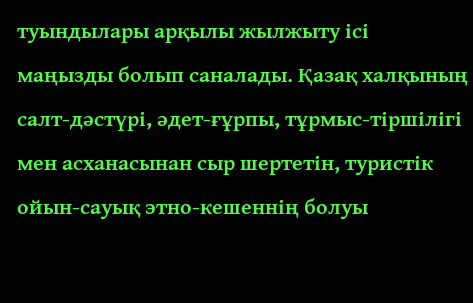туындылары арқылы жылжыту ісі маңызды болып саналады. Қазақ халқының салт-дәстүрі, әдет-ғұрпы, тұрмыс-тіршілігі мен асханасынан сыр шертетін, туристік ойын-сауық этно-кешеннің болуы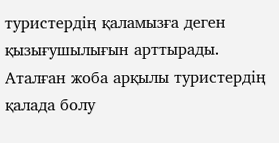туристердің қаламызға деген қызығушылығын арттырады. Аталған жоба арқылы туристердің қалада болу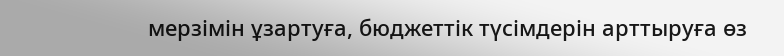мерзімін ұзартуға, бюджеттік түсімдерін арттыруға өз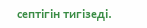септігін тигізеді.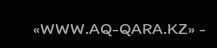«WWW.AQ-QARA.KZ» -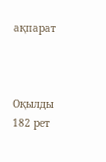ақпарат



Оқылды 182 рет